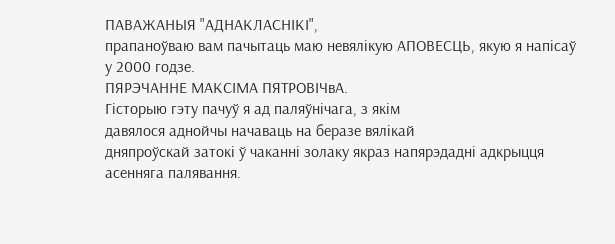ПАВАЖАНЫЯ "АДНАКЛАСНІКІ",
прапаноўваю вам пачытаць маю невялікую АПОВЕСЦЬ, якую я напісаў у 2000 годзе.
ПЯРЭЧАННЕ МАКСІМА ПЯТРОВІЧвА.
Гісторыю гэту пачуў я ад паляўнічага, з якім
давялося аднойчы начаваць на беразе вялікай
дняпроўскай затокі ў чаканні золаку якраз напярэдадні адкрыцця асенняга палявання.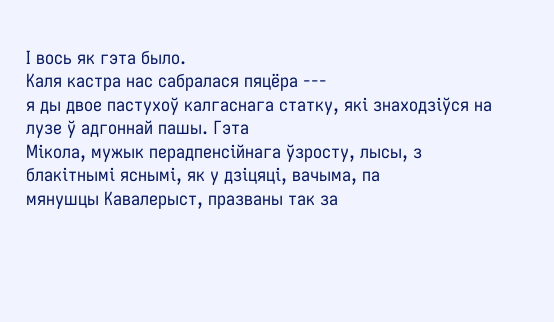І вось як гэта было.
Каля кастра нас сабралася пяцёра ---
я ды двое пастухоў калгаснага статку, які знаходзіўся на лузе ў адгоннай пашы. Гэта
Мікола, мужык перадпенсійнага ўзросту, лысы, з блакітнымі яснымі, як у дзіцяці, вачыма, па
мянушцы Кавалерыст, празваны так за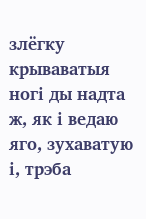злёгку крываватыя ногі ды надта ж, як і ведаю
яго, зухаватую і, трэба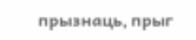прызнаць, прыг